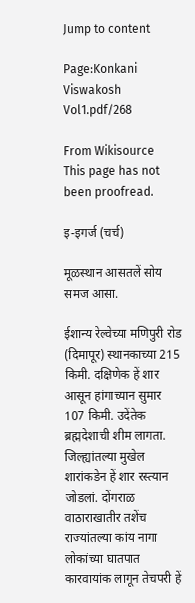Jump to content

Page:Konkani Viswakosh Vol1.pdf/268

From Wikisource
This page has not been proofread.

इ-इगर्ज (चर्च)

मूळस्थान आसतलें सोय समज आसा.

ईशान्य रेल्वेच्या मणिपुरी रोड (दिमापूर) स्थानकाच्या 215 किमी. दक्षिणेक हें शार आसून हांगाच्यान सुमार 107 किमी. उदेंतेक ब्रह्मदेशाची शीम लागता. जिल्ह्यांतल्या मुखेल शारांकडेन हें शार रस्त्यान जोडलां. दोंगराळ वाठाराखातीर तशेंच राज्यांतल्या कांय नागा लोकांच्या घातपात कारवायांक लागून तेचपरी हें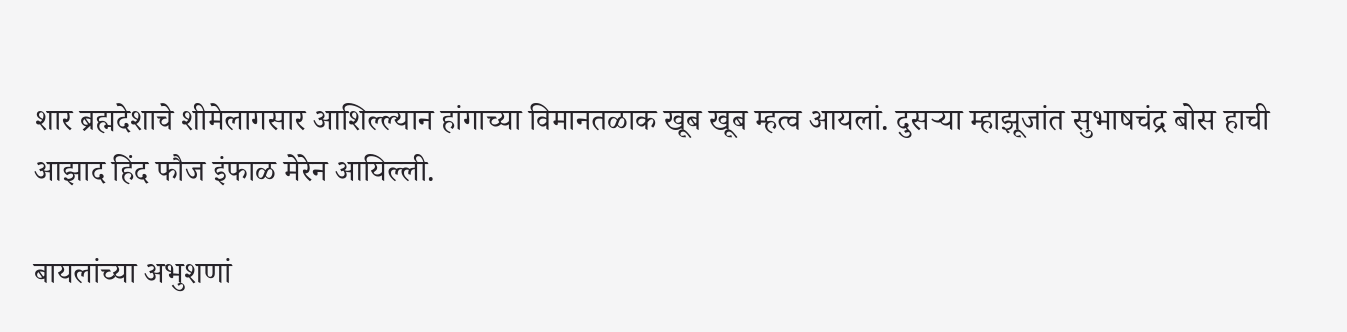शार ब्रह्मदेशाचे शीमेलागसार आशिल्ल्यान हांगाच्या विमानतळाक खूब खूब म्हत्व आयलां. दुसऱ्या म्हाझूजांत सुभाषचंद्र बोस हाची आझाद हिंद फौज इंफाळ मेरेन आयिल्ली.

बायलांच्या अभुशणां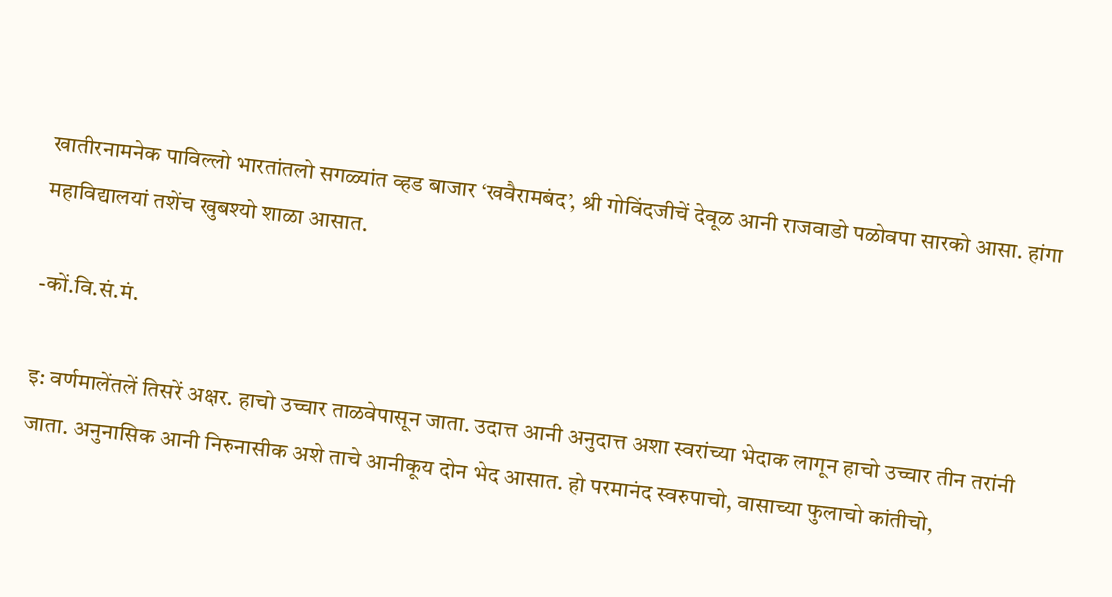खातीरनामनेक पाविल्लो भारतांतलो सगळ्यांत व्हड बाजार ‘खवैरामबंद’, श्री गोविंदजीचें देवूळ आनी राजवाडो पळोवपा सारको आसा. हांगा महाविद्यालयां तशेंच खुबश्यो शाळा आसात.

-कों.वि.सं.मं.

इ: वर्णमालेंतलें तिसरें अक्षर. हाचो उच्चार ताळवेपासून जाता. उदात्त आनी अनुदात्त अशा स्वरांच्या भेदाक लागून हाचो उच्चार तीन तरांनी जाता. अनुनासिक आनी निरुनासीक अशे ताचे आनीकूय दोन भेद आसात. हो परमानंद स्वरुपाचो, वासाच्या फुलाचो कांतीचो,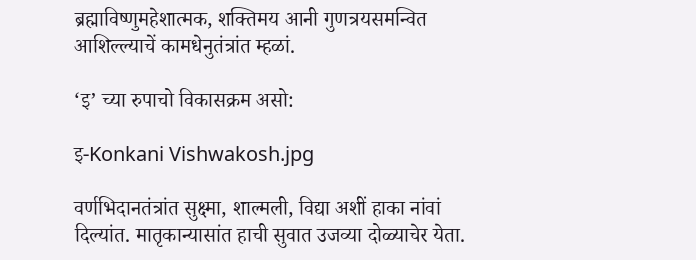ब्रह्माविष्णुमहेशात्मक, शक्तिमय आनी गुणत्रयसमन्वित आशिल्ल्याचें कामधेनुतंत्रांत म्हळां.

‘इ’ च्या रुपाचो विकासक्रम असो:

इ-Konkani Vishwakosh.jpg

वर्णभिदानतंत्रांत सुक्ष्मा, शाल्मली, विद्या अशीं हाका नांवां दिल्यांत. मातृकान्यासांत हाची सुवात उजव्या दोळ्याचेर येता.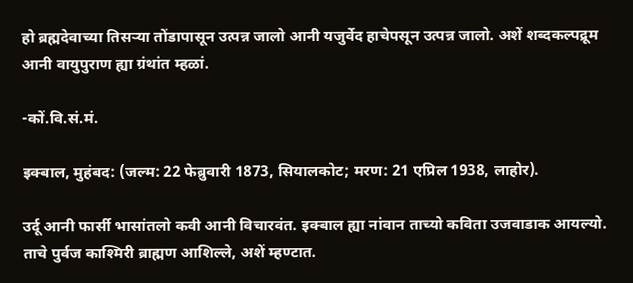हो ब्रह्मदेवाच्या तिसऱ्या तोंडापासून उत्पन्न जालो आनी यजुर्वेद हाचेपसून उत्पन्न जालो. अशें शब्दकल्पद्रूम आनी वायुपुराण ह्या ग्रंथांत म्हळां.

-कों.वि.सं.मं.

इक्बाल, मुहंबद: (जल्म: 22 फेब्रुवारी 1873, सियालकोट; मरण: 21 एप्रिल 1938, लाहोर).

उर्दू आनी फार्सी भासांतलो कवी आनी विचारवंत. इक्बाल ह्या नांवान ताच्यो कविता उजवाडाक आयल्यो. ताचे पुर्वज काश्मिरी ब्राह्मण आशिल्ले, अशें म्हण्टात.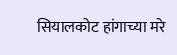सियालकोट हांगाच्या मरे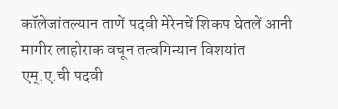कॉलेजांतल्यान ताणें पदवी मेरेनचें शिकप घेतलें आनी मागीर लाहोराक वचून तत्वगिन्यान विशयांत एम्.ए.ची पदवी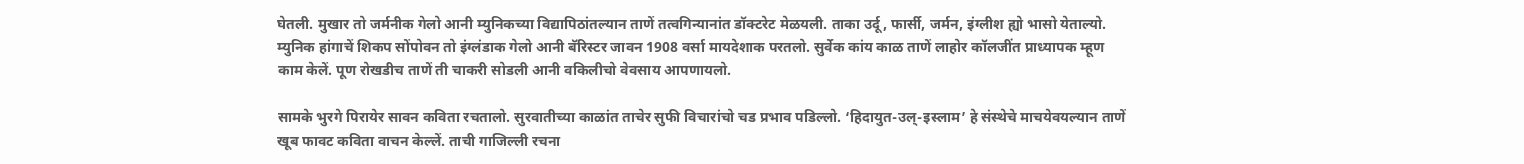घेतली. मुखार तो जर्मनीक गेलो आनी म्युनिकच्या विद्यापिठांतल्यान ताणें तत्वगिन्यानांत डॉक्टरेट मेळयली. ताका उर्दू, फार्सी, जर्मन, इंग्लीश ह्यो भासो येताल्यो. म्युनिक हांगाचें शिकप सोंपोवन तो इंग्लंडाक गेलो आनी बॅरिस्टर जावन 1908 वर्सा मायदेशाक परतलो. सुर्वेक कांय काळ ताणें लाहोर कॉलजींत प्राध्यापक म्हूण काम केलें. पूण रोखडीच ताणें ती चाकरी सोडली आनी वकिलीचो वेवसाय आपणायलो.

सामके भुरगे पिरायेर सावन कविता रचतालो. सुरवातीच्या काळांत ताचेर सुफी विचारांचो चड प्रभाव पडिल्लो. ‘हिदायुत-उल्-इस्लाम’ हे संस्थेचे माचयेवयल्यान ताणें खूब फावट कविता वाचन केल्लें. ताची गाजिल्ली रचना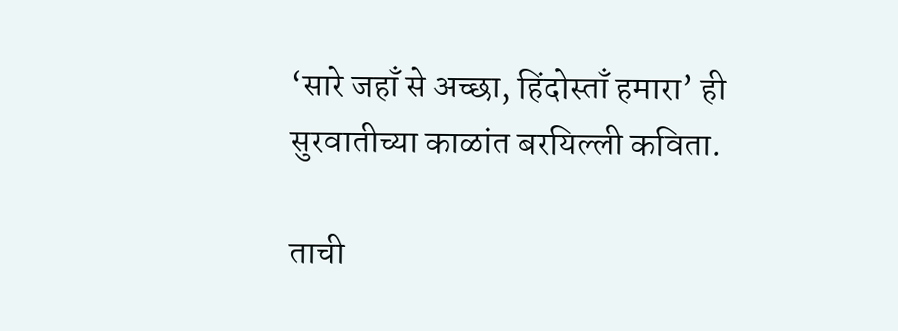‘सारे जहाँ से अच्छा, हिंदोस्ताँ हमारा’ ही सुरवातीच्या काळांत बरयिल्ली कविता.

ताची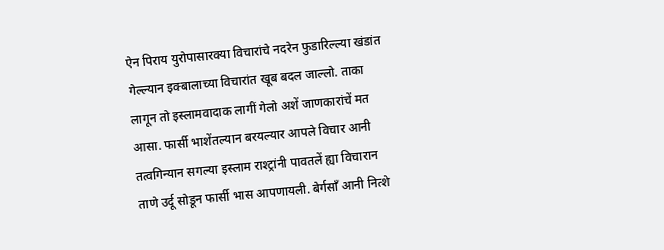ऐन पिराय युरोपासारक्या विचारांचे नदरेन फुडारिल्ल्या खंडांत गेल्ल्यान इक्बालाच्या विचारांत खूब बदल जाल्लो. ताका लागून तो इस्लामवादाक लागीं गेलो अशें जाणकारांचें मत आसा. फार्सी भाशेंतल्यान बरयल्यार आपले विचार आनी तत्वगिन्यान सगल्या इस्लाम राश्ट्रांनी पावतलें ह्या विचारान ताणे उर्दू सोडून फार्सी भास आपणायली. बेर्गसाँ आनी नित्शे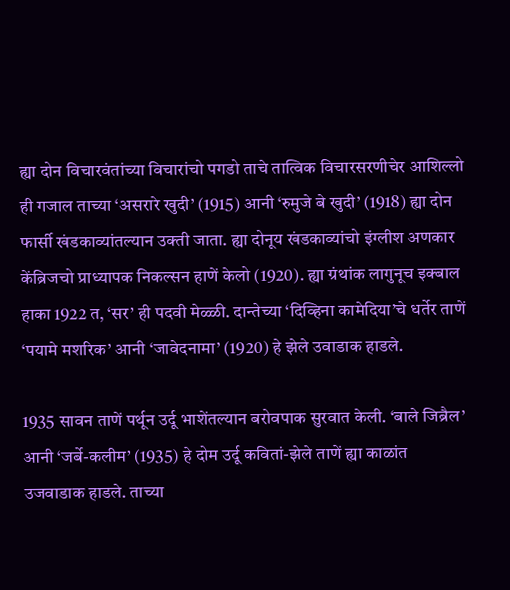ह्या दोन विचारवंतांच्या विचारांचो पगडो ताचे तात्विक विचारसरणीचेर आशिल्लो ही गजाल ताच्या ‘असरारे खुदी’ (1915) आनी ‘रुमुजे बे खुदी’ (1918) ह्या दोन फार्सी खंडकाव्यांतल्यान उक्ती जाता. ह्या दोनूय खंडकाव्यांचो इंग्लीश अणकार केंब्रिजचो प्राध्यापक निकल्सन हाणें केलो (1920). ह्या ग्रंथांक लागुनूच इक्बाल हाका 1922 त, ‘सर’ ही पदवी मेळ्ळी. दान्तेच्या ‘दिव्हिना कामेदिया’चे धर्तेर ताणें ‘पयामे मशरिक’ आनी ‘जावेदनामा’ (1920) हे झेले उवाडाक हाडले.

1935 सावन ताणें पर्थून उर्दू भाशेंतल्यान बरोवपाक सुरवात केली. ‘बाले जिब्रैल’ आनी ‘जर्बे-कलीम’ (1935) हे दोम उर्दू कवितां-झेले ताणें ह्या काळांत उजवाडाक हाडले. ताच्या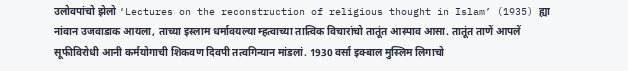उलोवपांचो झेलो ‘Lectures on the reconstruction of religious thought in Islam’ (1935) ह्या नांवान उजवाडाक आयला, ताच्या इस्लाम धर्मावयल्या म्हत्वाच्या तात्विक विचारांचो तातूंत आस्पाव आसा. तातूंत ताणें आपलें सूफीविरोधी आनी कर्मयोगाची शिकवण दिवपी तत्वगिन्यान मांडलां. 1930 वर्सा इक्बाल मुस्लिम लिगाचो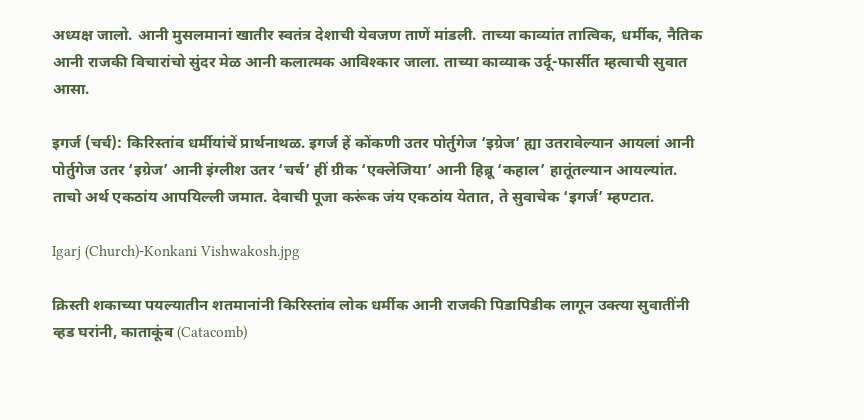अध्यक्ष जालो. आनी मुसलमानां खातीर स्वतंत्र देशाची येवजण ताणें मांडली. ताच्या काव्यांत तात्विक, धर्मीक, नैतिक आनी राजकी विचारांचो सुंदर मेळ आनी कलात्मक आविश्कार जाला. ताच्या काव्याक उर्दू-फार्सीत म्हत्वाची सुवात आसा.

इगर्ज (चर्च): किरिस्तांव धर्मीयांचें प्रार्थनाथळ. इगर्ज हें कोंकणी उतर पोर्तुगेज ‘इग्रेज’ ह्या उतरावेल्यान आयलां आनी पोर्तुगेज उतर ‘इग्रेज’ आनी इंग्लीश उतर ‘चर्च’ हीं ग्रीक ‘एक्लेजिया’ आनी हिब्रू ‘कहाल’ हातूंतल्यान आयल्यांत. ताचो अर्थ एकठांय आपयिल्ली जमात. देवाची पूजा करूंक जंय एकठांय येतात, ते सुवाचेक ‘इगर्ज’ म्हण्टात.

Igarj (Church)-Konkani Vishwakosh.jpg

क्रिस्ती शकाच्या पयल्यातीन शतमानांनी किरिस्तांव लोक धर्मीक आनी राजकी पिडापिडीक लागून उक्त्या सुवातींनी व्हड घरांनी, काताकूंब (Catacomb)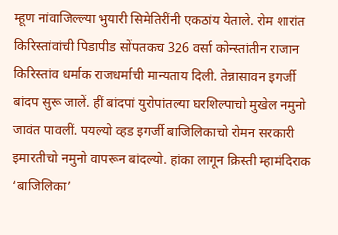म्हूण नांवाजिल्ल्या भुयारी सिमेतिरींनी एकठांय येताले. रोम शारांत किरिस्तांवांची पिडापीड सोंपतकच 326 वर्सा कोन्स्तांतीन राजान किरिस्तांव धर्माक राजधर्माची मान्यताय दिली. तेन्नासावन इगर्जी बांदप सुरू जालें. हीं बांदपां युरोपांतल्या घरशिल्पाचो मुखेल नमुनो जावंत पावलीं. पयल्यो व्हड इगर्जी बाजिलिकाचो रोमन सरकारी इमारतीचो नमुनो वापरून बांदल्यो. हांका लागून क्रिस्ती म्हामंदिराक ‘बाजिलिका’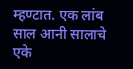म्हण्टात. एक लांब साल आनी सालाचे एके